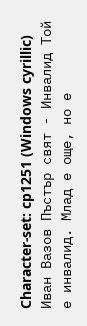Character-set: cp1251 (Windows cyrillic) Иван Вазов Пъстър свят - Инвалид Той е инвалид. Млад е още, но е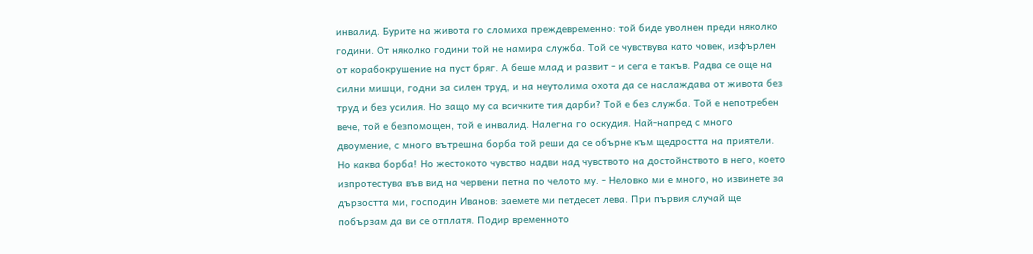инвалид. Бурите на живота го сломиха преждевременно: той биде уволнен преди няколко години. От няколко години той не намира служба. Той се чувствува като човек, изфърлен от корабокрушение на пуст бряг. А беше млад и развит - и сега е такъв. Радва се още на силни мишци, годни за силен труд, и на неутолима охота да се наслаждава от живота без труд и без усилия. Но защо му са всичките тия дарби? Той е без служба. Той е непотребен вече, той е безпомощен, той е инвалид. Налегна го оскудия. Най-напред с много двоумение, с много вътрешна борба той реши да се обърне към щедростта на приятели. Но каква борба! Но жестокото чувство надви над чувството на достойнството в него, което изпротестува във вид на червени петна по челото му. - Неловко ми е много, но извинете за дързостта ми, господин Иванов: заемете ми петдесет лева. При първия случай ще побързам да ви се отплатя. Подир временното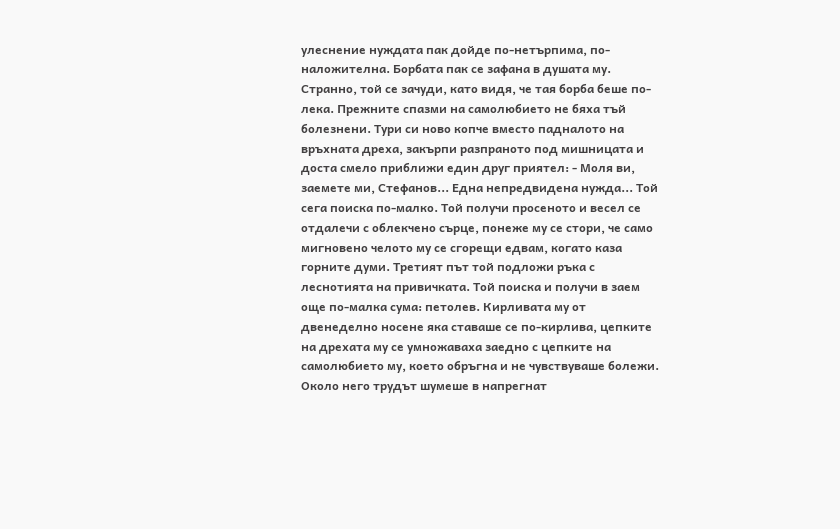улеснение нуждата пак дойде по-нетърпима, по-наложителна. Борбата пак се зафана в душата му. Странно, той се зачуди, като видя, че тая борба беше по-лека. Прежните спазми на самолюбието не бяха тъй болезнени. Тури си ново копче вместо падналото на връхната дреха, закърпи разпраното под мишницата и доста смело приближи един друг приятел: - Моля ви, заемете ми, Стефанов... Една непредвидена нужда... Той сега поиска по-малко. Той получи просеното и весел се отдалечи с облекчено сърце, понеже му се стори, че само мигновено челото му се сгорещи едвам, когато каза горните думи. Третият път той подложи ръка с леснотията на привичката. Той поиска и получи в заем още по-малка сума: петолев. Кирливата му от двенеделно носене яка ставаше се по-кирлива, цепките на дрехата му се умножаваха заедно с цепките на самолюбието му, което обръгна и не чувствуваше болежи. Около него трудът шумеше в напрегнат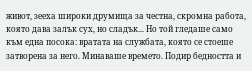живот, зееха широки друмища за честна, скромна работа, която дава залък сух, но сладък... Но той гледаше само към една посока: вратата на службата, която се стоеше затворена за него. Минаваше времето. Подир бедността и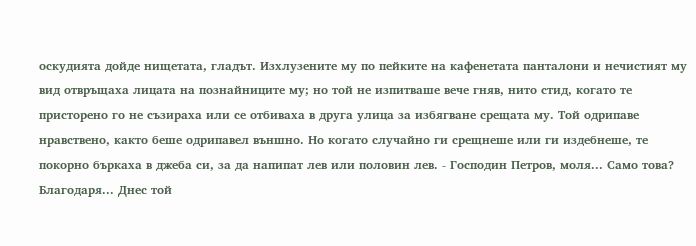оскудията дойде нищетата, гладът. Изхлузените му по пейките на кафенетата панталони и нечистият му вид отвръщаха лицата на познайниците му; но той не изпитваше вече гняв, нито стид, когато те присторено го не съзираха или се отбиваха в друга улица за избягване срещата му. Той одрипаве нравствено, както беше одрипавел външно. Но когато случайно ги срещнеше или ги издебнеше, те покорно бъркаха в джеба си, за да напипат лев или половин лев. - Господин Петров, моля... Само това? Благодаря... Днес той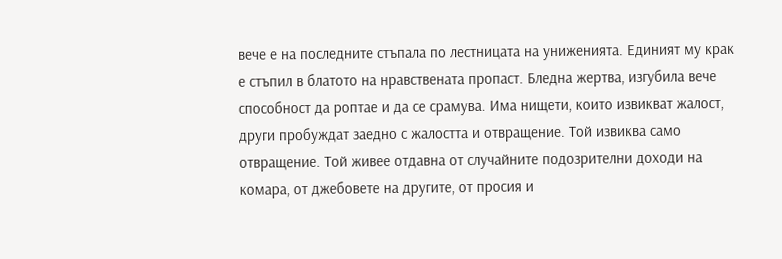вече е на последните стъпала по лестницата на униженията. Единият му крак е стъпил в блатото на нравствената пропаст. Бледна жертва, изгубила вече способност да роптае и да се срамува. Има нищети, които извикват жалост, други пробуждат заедно с жалостта и отвращение. Той извиква само отвращение. Той живее отдавна от случайните подозрителни доходи на комара, от джебовете на другите, от просия и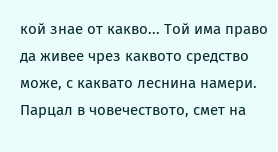кой знае от какво... Той има право да живее чрез каквото средство може, с каквато леснина намери. Парцал в човечеството, смет на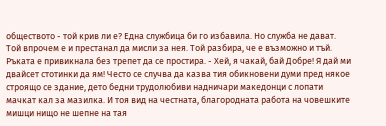обществото - той крив ли е? Една службица би го избавила. Но служба не дават. Той впрочем е и престанал да мисли за нея. Той разбира, че е възможно и тъй. Ръката е привикнала без трепет да се простира. - Хей, я чакай, бай Добре! Я дай ми двайсет стотинки да ям! Често се случва да казва тия обикновени думи пред някое строящо се здание, дето бедни трудолюбиви надничари македонци с лопати мачкат кал за мазилка. И тоя вид на честната, благородната работа на човешките мишци нищо не шепне на тая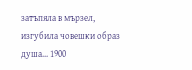затъпяла в мързел, изгубила човешки образ душа... 1900